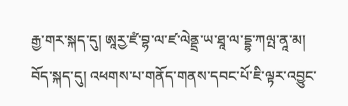རྒྱ་གར་སྐད་དུ། ཨཱརྱ་ཛཾ་བྷ་ལ་ཛ་ལེནྡྲ་ཡ་ཐཱ་ལ་དྡྷ་ཀལྤ་ནཱ་མ། བོད་སྐད་དུ། འཕགས་པ་གནོད་གནས་དབང་པོ་ཇི་ལྟར་འབྱུང་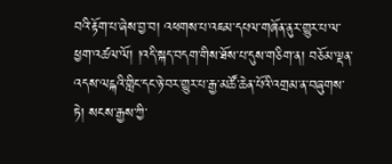བའི་རྟོག་པ་ཞེས་བྱ་བ། འཕགས་པ་འཇམ་དཔལ་གཞོན་ནུར་གྱུར་པ་ལ་ཕྱག་འཚལ་ལོ། །འདི་སྐད་བདག་གིས་ཐོས་པ་དུས་གཅིག་ན། བཅོམ་ལྡན་འདས་ལངྐའི་གླིང་དང་ཉེ་བར་གྱུར་པ་རྒྱ་མཚོ་ཆེན་པོའི་འགྲམ་ན་བཞུགས་ཏེ། སངས་རྒྱས་ཀྱི་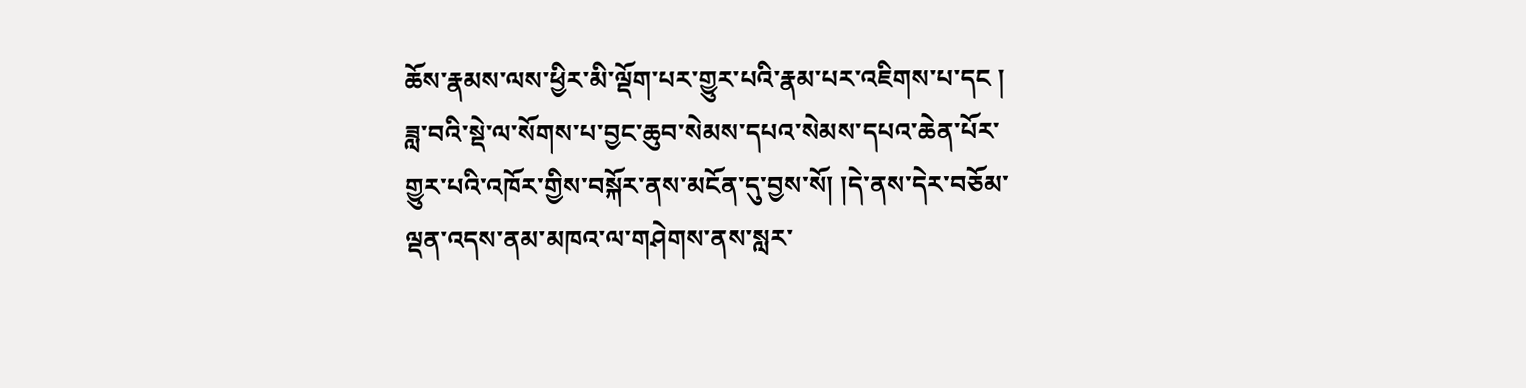ཆོས་རྣམས་ལས་ཕྱིར་མི་ལྡོག་པར་གྱུར་པའི་རྣམ་པར་འཇིགས་པ་དང ། ཟླ་བའི་སྡེ་ལ་སོགས་པ་བྱང་ཆུབ་སེམས་དཔའ་སེམས་དཔའ་ཆེན་པོར་གྱུར་པའི་འཁོར་གྱིས་བསྐོར་ནས་མངོན་དུ་བྱས་སོ། །དེ་ནས་དེར་བཅོམ་ལྡན་འདས་ནམ་མཁའ་ལ་གཤེགས་ནས་སླར་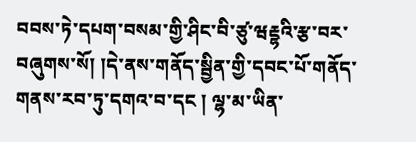བབས་ཏེ་དཔག་བསམ་གྱི་ཤིང་བི་ཙུ་ཝརྡྷའི་རྩ་བར་བཞུགས་སོ། །དེ་ནས་གནོད་སྦྱིན་གྱི་དབང་པོ་གནོད་གནས་རབ་ཏུ་དགའ་བ་དང ། ལྷ་མ་ཡིན་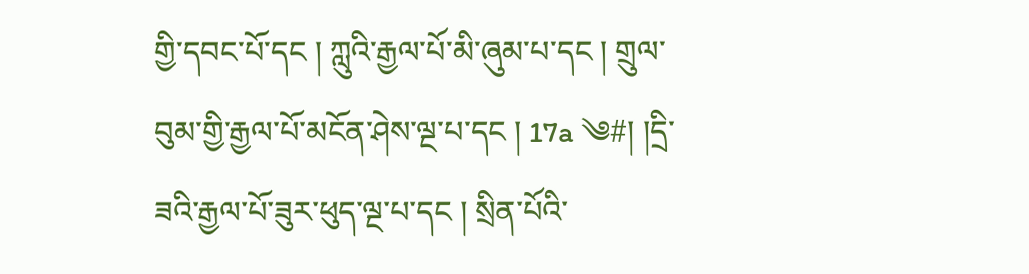གྱི་དབང་པོ་དང ། ཀླུའི་རྒྱལ་པོ་མི་ཞུམ་པ་དང ། གྲུལ་བུམ་གྱི་རྒྱལ་པོ་མངོན་ཤེས་ལྔ་པ་དང ། 17a ༄#། །དྲི་ཟའི་རྒྱལ་པོ་ཟུར་ཕུད་ལྔ་པ་དང ། སྲིན་པོའི་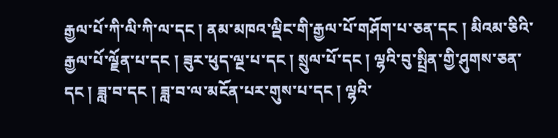རྒྱལ་པོ་ཀི་ལི་ཀི་ལ་དང ། ནམ་མཁའ་ལྡིང་གི་རྒྱལ་པོ་གཤོག་པ་ཅན་དང ། མིའམ་ཅིའི་རྒྱལ་པོ་ལྗོན་པ་དང ། ཟུར་ཕུད་ལྔ་པ་དང ། སྲུལ་པོ་དང ། ལྷའི་བུ་སྤྲིན་གྱི་ཤུགས་ཅན་དང ། ཟླ་བ་དང ། ཟླ་བ་ལ་མངོན་པར་གུས་པ་དང ། ལྷའི་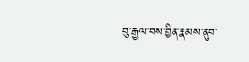བུ་རྒྱལ་བས་བྱིན་རྣམས་ནུབ་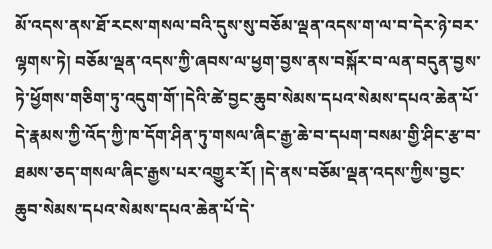མོ་འདས་ནས་ཐོ་རངས་གསལ་བའི་དུས་སུ་བཅོམ་ལྡན་འདས་ག་ལ་བ་དེར་ཉེ་བར་ལྷགས་ཏེ། བཅོམ་ལྡན་འདས་ཀྱི་ཞབས་ལ་ཕྱག་བྱས་ནས་བསྐོར་བ་ལན་བདུན་བྱས་ཏེ་ཕྱོགས་གཅིག་ཏུ་འདུག་གོ་།དེའི་ཚེ་བྱང་ཆུབ་སེམས་དཔའ་སེམས་དཔའ་ཆེན་པོ་དེ་རྣམས་ཀྱི་འོད་ཀྱི་ཁ་དོག་ཤིན་ཏུ་གསལ་ཞིང་རྒྱ་ཆེ་བ་དཔག་བསམ་གྱི་ཤིང་རྩ་བ་ཐམས་ཅད་གསལ་ཞིང་རྒྱས་པར་འགྱུར་རོ། །དེ་ནས་བཅོམ་ལྡན་འདས་ཀྱིས་བྱང་ཆུབ་སེམས་དཔའ་སེམས་དཔའ་ཆེན་པོ་དེ་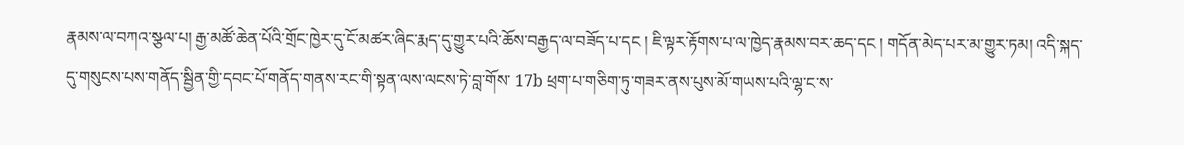རྣམས་ལ་བཀའ་སྩལ་པ། རྒྱ་མཚོ་ཆེན་པོའི་གྲོང་ཁྱེར་དུ་ངོ་མཚར་ཞིང་རྨད་དུ་གྱུར་པའི་ཆོས་བརྒྱད་ལ་བཟོད་པ་དང ། ཇི་ལྟར་རྟོགས་པ་ལ་ཁྱེད་རྣམས་བར་ཆད་དང ། གདོན་མེད་པར་མ་གྱུར་ཏམ། འདི་སྐད་དུ་གསུངས་པས་གནོད་སྦྱིན་གྱི་དབང་པོ་གནོད་གནས་རང་གི་སྟན་ལས་ལངས་ཏེ་བླ་གོས་ 17b ཕྲག་པ་གཅིག་ཏུ་གཟར་ནས་པུས་མོ་གཡས་པའི་ལྷ་ང་ས་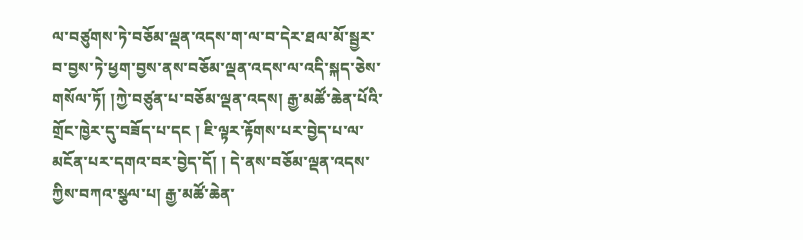ལ་བཙུགས་ཏེ་བཅོམ་ལྡན་འདས་ག་ལ་བ་དེར་ཐལ་མོ་སྦྱར་བ་བྱས་ཏེ་ཕྱག་བྱས་ནས་བཅོམ་ལྡན་འདས་ལ་འདི་སྐད་ཅེས་གསོལ་ཏོ། །ཀྱེ་བཙུན་པ་བཅོམ་ལྡན་འདས། རྒྱ་མཚོ་ཆེན་པོའི་གྲོང་ཁྱེར་དུ་བཟོད་པ་དང ། ཇི་ལྟར་རྟོགས་པར་བྱེད་པ་ལ་མངོན་པར་དགའ་བར་བྱེད་དོ། ། དེ་ནས་བཅོམ་ལྡན་འདས་ཀྱིས་བཀའ་སྩལ་པ། རྒྱ་མཚོ་ཆེན་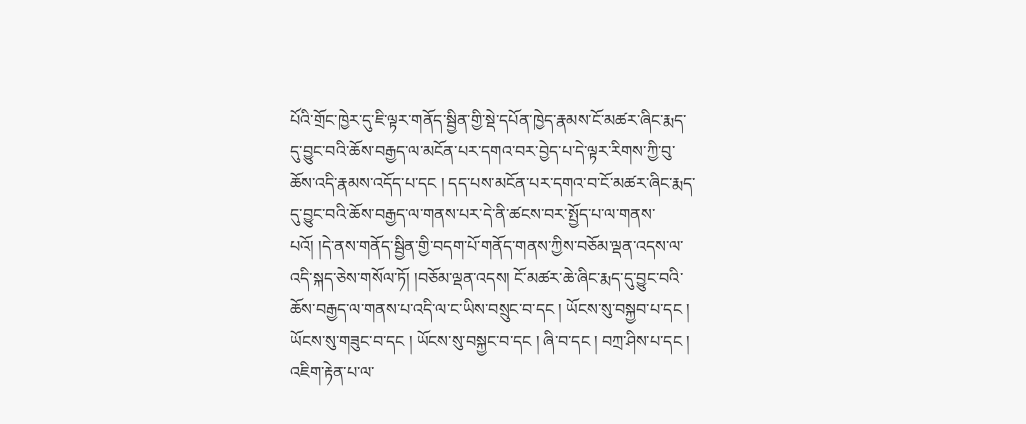པོའི་གྲོང་ཁྱེར་དུ་ཇི་ལྟར་གནོད་སྦྱིན་གྱི་སྡེ་དཔོན་ཁྱེད་རྣམས་ངོ་མཚར་ཞིང་རྨད་དུ་བྱུང་བའི་ཆོས་བརྒྱད་ལ་མངོན་པར་དགའ་བར་བྱེད་པ་དེ་ལྟར་རིགས་ཀྱི་བུ་ཆོས་འདི་རྣམས་འདོད་པ་དང ། དད་པས་མངོན་པར་དགའ་བ་ངོ་མཚར་ཞིང་རྨད་དུ་བྱུང་བའི་ཆོས་བརྒྱད་ལ་གནས་པར་དེ་ནི་ཚངས་བར་སྤྱོད་པ་ལ་གནས་པའོ། །དེ་ནས་གནོད་སྦྱིན་གྱི་བདག་པོ་གནོད་གནས་ཀྱིས་བཅོམ་ལྡན་འདས་ལ་འདི་སྐད་ཅེས་གསོལ་ཏོ། །བཅོམ་ལྡན་འདས། ངོ་མཚར་ཆེ་ཞིང་རྨད་དུ་བྱུང་བའི་ཆོས་བརྒྱད་ལ་གནས་པ་འདི་ལ་ང་ཡིས་བསྲུང་བ་དང ། ཡོངས་སུ་བསྐྱབ་པ་དང ། ཡོངས་སུ་གཟུང་བ་དང ། ཡོངས་སུ་བསྐྱང་བ་དང ། ཞི་བ་དང ། བཀྲ་ཤིས་པ་དང ། འཇིག་རྟེན་པ་ལ་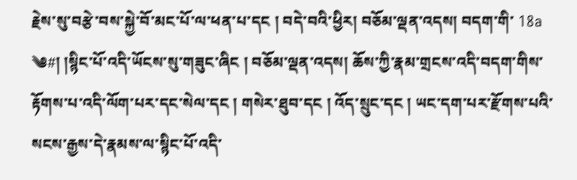རྗེས་སུ་བརྩེ་བས་སྐྱེ་བོ་མང་པོ་ལ་ཕན་པ་དང ། བདེ་བའི་ཕྱིར། བཅོམ་ལྡན་འདས། བདག་གི་ 18a ༄#། །སྙིང་པོ་འདི་ཡོངས་སུ་གཟུང་ཞིང ། བཅོམ་ལྡན་འདས། ཆོས་ཀྱི་རྣམ་གྲངས་འདི་བདག་གིས་རྟོགས་པ་འདི་ལོག་པར་དང་སེལ་དང ། གསེར་ཐུབ་དང ། འོད་སྲུང་དང ། ཡང་དག་པར་རྫོགས་པའི་སངས་རྒྱས་དེ་རྣམས་ལ་སྙིང་པོ་འདི་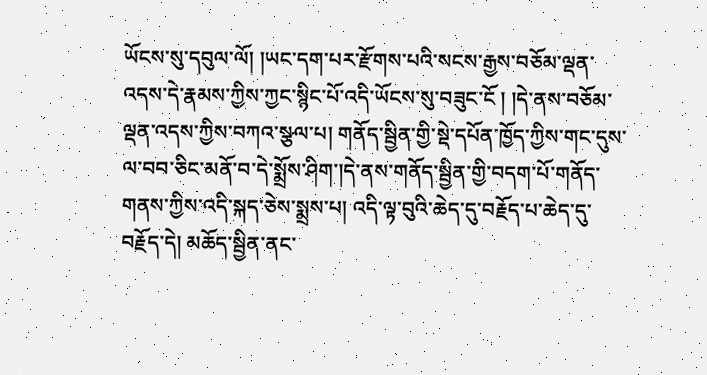ཡོངས་སུ་དབུལ་ལོ། །ཡང་དག་པར་རྫོགས་པའི་སངས་རྒྱས་བཅོམ་ལྡན་འདས་དེ་རྣམས་ཀྱིས་ཀྱང་སྙིང་པོ་འདི་ཡོངས་སུ་བཟུང་ངོ ། །དེ་ནས་བཅོམ་ལྡན་འདས་ཀྱིས་བཀའ་སྩལ་པ། གནོད་སྦྱིན་གྱི་སྡེ་དཔོན་ཁྱོད་ཀྱིས་གང་དུས་ལ་བབ་ཅིང་མནོ་བ་དེ་སྨྲོས་ཤིག་།དེ་ནས་གནོད་སྦྱིན་གྱི་བདག་པོ་གནོད་གནས་ཀྱིས་འདི་སྐད་ཅེས་སྨྲས་པ། འདི་ལྟ་བུའི་ཆེད་དུ་བརྗོད་པ་ཆེད་དུ་བརྗོད་དེ། མཆོད་སྦྱིན་ནང་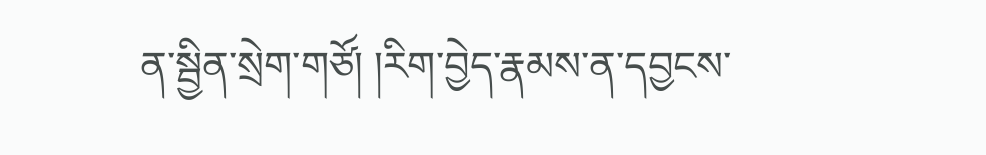ན་སྦྱིན་སྲེག་གཙོ། །རིག་བྱེད་རྣམས་ན་དབྱངས་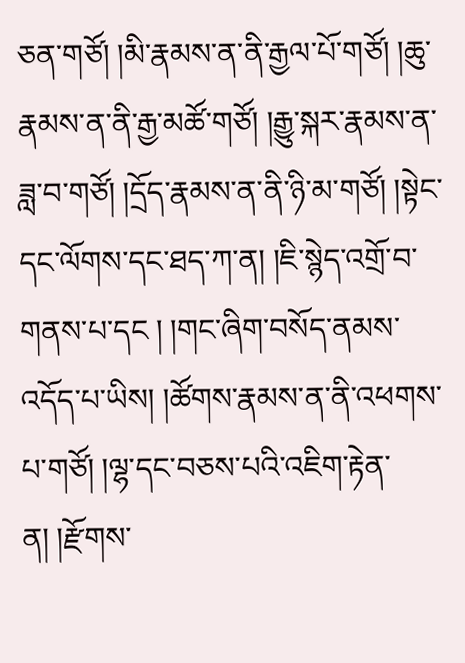ཅན་གཙོ། །མི་རྣམས་ན་ནི་རྒྱལ་པོ་གཙོ། །ཆུ་རྣམས་ན་ནི་རྒྱ་མཚོ་གཙོ། །རྒྱུ་སྐར་རྣམས་ན་ཟླ་བ་གཙོ། །དྲོད་རྣམས་ན་ནི་ཉི་མ་གཙོ། །སྟེང་དང་ལོགས་དང་ཐད་ཀ་ན། །ཇི་སྙེད་འགྲོ་བ་གནས་པ་དང ། །གང་ཞིག་བསོད་ནམས་འདོད་པ་ཡིས། །ཚོགས་རྣམས་ན་ནི་འཕགས་པ་གཙོ། །ལྷ་དང་བཅས་པའི་འཇིག་རྟེན་ན། །རྫོགས་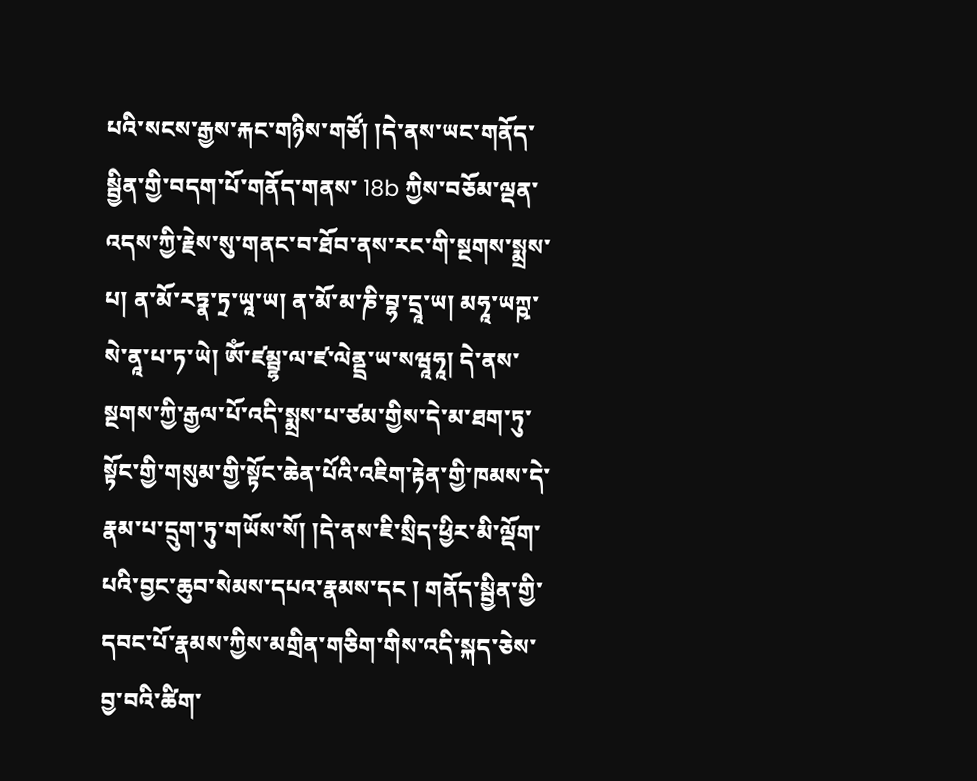པའི་སངས་རྒྱས་རྐང་གཉིས་གཙོ། །དེ་ནས་ཡང་གནོད་སྦྱིན་གྱི་བདག་པོ་གནོད་གནས་ 18b ཀྱིས་བཅོམ་ལྡན་འདས་ཀྱི་རྗེས་སུ་གནང་བ་ཐོབ་ནས་རང་གི་སྔགས་སྨྲས་པ། ན་མོ་རཏྣ་ཏྲ་ཡཱ་ཡ། ན་མོ་མ་ཎི་བྷ་དྲཱ་ཡ། མཧཱ་ཡཀྵ་སེ་ནཱ་པ་ཏ་ཡེ། ཨོཾ་ཛམྦྷ་ལ་ཛ་ལེནྡྲ་ཡ་སཝཱཧཱ། དེ་ནས་སྔགས་ཀྱི་རྒྱལ་པོ་འདི་སྨྲས་པ་ཙམ་གྱིས་དེ་མ་ཐག་ཏུ་སྟོང་གྱི་གསུམ་གྱི་སྟོང་ཆེན་པོའི་འཇིག་རྟེན་གྱི་ཁམས་དེ་རྣམ་པ་དྲུག་ཏུ་གཡོས་སོ། །དེ་ནས་ཇི་སྲིད་ཕྱིར་མི་ལྡོག་པའི་བྱང་ཆུབ་སེམས་དཔའ་རྣམས་དང ། གནོད་སྦྱིན་གྱི་དབང་པོ་རྣམས་ཀྱིས་མགྲིན་གཅིག་གིས་འདི་སྐད་ཅེས་བྱ་བའི་ཚིག་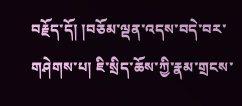བརྗོད་དོ། །བཅོམ་ལྡན་འདས་བདེ་བར་གཤེགས་པ། ཇི་སྲིད་ཆོས་ཀྱི་རྣམ་གྲངས་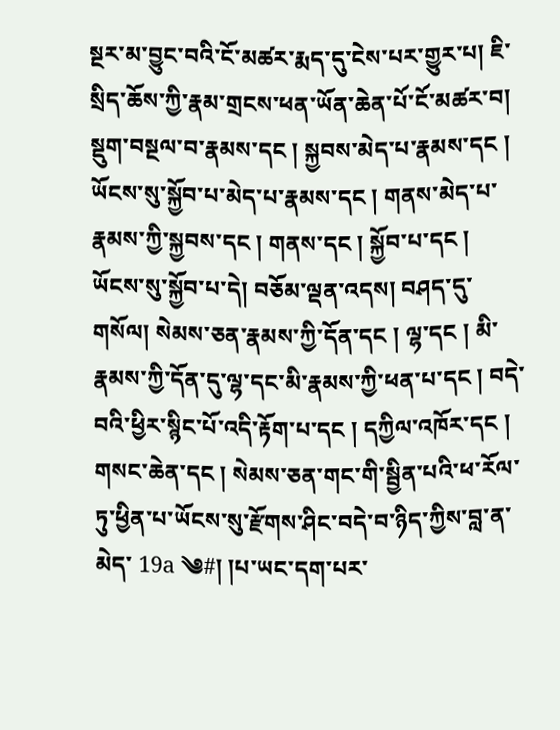སྔར་མ་བྱུང་བའི་ངོ་མཚར་རྨད་དུ་ངེས་པར་གྱུར་པ། ཇི་སྲིད་ཆོས་ཀྱི་རྣམ་གྲངས་ཕན་ཡོན་ཆེན་པོ་ངོ་མཚར་བ། སྡུག་བསྔལ་བ་རྣམས་དང ། སྐྱབས་མེད་པ་རྣམས་དང ། ཡོངས་སུ་སྐྱོབ་པ་མེད་པ་རྣམས་དང ། གནས་མེད་པ་རྣམས་ཀྱི་སྐྱབས་དང ། གནས་དང ། སྐྱོབ་པ་དང ། ཡོངས་སུ་སྐྱོབ་པ་དེ། བཅོམ་ལྡན་འདས། བཤད་དུ་གསོལ། སེམས་ཅན་རྣམས་ཀྱི་དོན་དང ། ལྷ་དང ། མི་རྣམས་ཀྱི་དོན་དུ་ལྷ་དང་མི་རྣམས་ཀྱི་ཕན་པ་དང ། བདེ་བའི་ཕྱིར་སྙིང་པོ་འདི་རྟོག་པ་དང ། དཀྱིལ་འཁོར་དང ། གསང་ཆེན་དང ། སེམས་ཅན་གང་གི་སྦྱིན་པའི་ཕ་རོལ་ཏུ་ཕྱིན་པ་ཡོངས་སུ་རྫོགས་ཤིང་བདེ་བ་ཉིད་ཀྱིས་བླ་ན་མེད་ 19a ༄#། །པ་ཡང་དག་པར་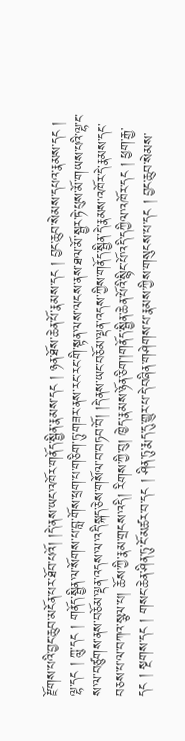རྫོགས་པའི་བྱང་ཆུབ་མངོན་པར་ཐོབ་པའོ། །དེ་ནས་ཡང་འཁོར་གནོད་སྦྱིན་རྣམས་དང ། ཉན་ཐོས་ཆེན་པོ་རྣམས་དང ། བྱང་ཆུབ་སེམས་དཔའ་རྣམས་དང ། ལྷ་དང ། ཀླུ་དང ། གནོད་སྦྱིན་ལ་སོགས་པ་བླ་གོས་ཕྲག་པ་གཅིག་ཏུ་གཟར་ནས་རང་རང་གི་སྟན་ལས་ལངས་ནས་ཐལ་མོ་སྦྱར་ཏེ་པུས་མོ་གཡས་པའི་ལྷ་ང་ས་ལ་བཙུགས་ནས་བཅོམ་ལྡན་འདས་ལ་འདི་སྐད་ཅེས་གསོལ་བ་བཏབ་བོ། །དེ་ནས་ཡང་བཅོམ་ལྡན་འདས་ཀྱིས་གནོད་སྦྱིན་དེ་རྣམས་འཁོར་དེ་རྣམས་དང་བཅས་པ་ལ་བཀའ་སྩལ་པ། ཆོས་ཀྱི་རྣམ་གྲངས་འདི། རིགས་ཀྱི་བུ། ཁྱེད་རྣམས་ཉོན་ཅིག་།གནོད་སྦྱིན་ཆེན་པོའི་སྙིང་པོ་འདི་དཀྱིལ་འཁོར་དང ། ཕྱག་རྒྱ་དང ། སྔགས་དང ། གསང་ཆེན་ཤིན་ཏུ་ངོ་མཚར་བ་དང ། ཤིན་ཏུ་རྨད་དུ་གྱུར་པ་དེ་བཞིན་གཤེགས་པ་རྣམས་ཀྱིས་གསུངས་པ་དང ། བྱང་ཆུབ་སེམས་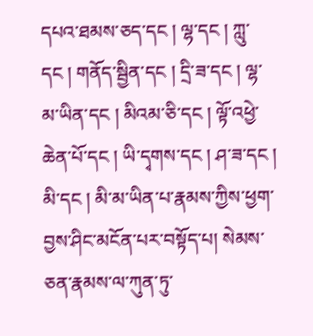དཔའ་ཐམས་ཅད་དང ། ལྷ་དང ། ཀླུ་དང ། གནོད་སྦྱིན་དང ། དྲི་ཟ་དང ། ལྷ་མ་ཡིན་དང ། མིའམ་ཅི་དང ། ལྟོ་འཕྱེ་ཆེན་པོ་དང ། ཡི་དྭགས་དང ། ཤ་ཟ་དང ། མི་དང ། མི་མ་ཡིན་པ་རྣམས་ཀྱིས་ཕྱག་བྱས་ཤིང་མངོན་པར་བསྟོད་པ། སེམས་ཅན་རྣམས་ལ་ཀུན་ཏུ་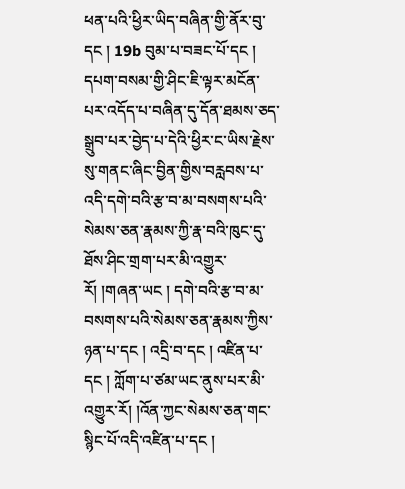ཕན་པའི་ཕྱིར་ཡིད་བཞིན་གྱི་ནོར་བུ་དང ། 19b བུམ་པ་བཟང་པོ་དང ། དཔག་བསམ་གྱི་ཤིང་ཇི་ལྟར་མངོན་པར་འདོད་པ་བཞིན་དུ་དོན་ཐམས་ཅད་སྒྲུབ་པར་བྱེད་པ་དེའི་ཕྱིར་ང་ཡིས་རྗེས་སུ་གནང་ཞིང་བྱིན་གྱིས་བརླབས་པ་འདི་དགེ་བའི་རྩ་བ་མ་བསགས་པའི་སེམས་ཅན་རྣམས་ཀྱི་རྣ་བའི་ཁུང་དུ་ཐོས་ཤིང་གྲག་པར་མི་འགྱུར་རོ། །གཞན་ཡང ། དགེ་བའི་རྩ་བ་མ་བསགས་པའི་སེམས་ཅན་རྣམས་ཀྱིས་ཉན་པ་དང ། འདྲི་བ་དང ། འཛིན་པ་དང ། ཀློག་པ་ཙམ་ཡང་ནུས་པར་མི་འགྱུར་རོ། །འོན་ཀྱང་སེམས་ཅན་གང་སྙིང་པོ་འདི་འཛིན་པ་དང །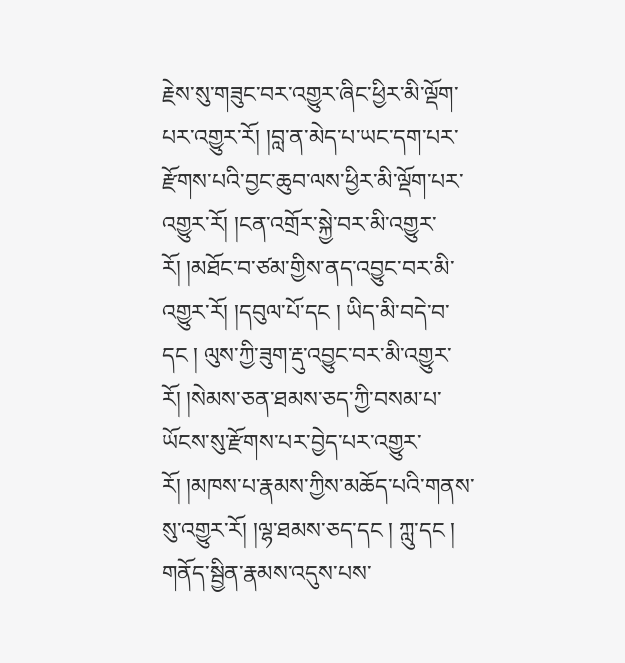རྗེས་སུ་གཟུང་བར་འགྱུར་ཞིང་ཕྱིར་མི་ལྡོག་པར་འགྱུར་རོ། །བླ་ན་མེད་པ་ཡང་དག་པར་རྫོགས་པའི་བྱང་ཆུབ་ལས་ཕྱིར་མི་ལྡོག་པར་འགྱུར་རོ། །ངན་འགྲོར་སྐྱེ་བར་མི་འགྱུར་རོ། །མཐོང་བ་ཙམ་གྱིས་ནད་འབྱུང་བར་མི་འགྱུར་རོ། །དབུལ་པོ་དང ། ཡིད་མི་བདེ་བ་དང ། ལུས་ཀྱི་ཟུག་རྡུ་འབྱུང་བར་མི་འགྱུར་རོ། །སེམས་ཅན་ཐམས་ཅད་ཀྱི་བསམ་པ་ཡོངས་སུ་རྫོགས་པར་བྱེད་པར་འགྱུར་རོ། །མཁས་པ་རྣམས་ཀྱིས་མཆོད་པའི་གནས་སུ་འགྱུར་རོ། །ལྷ་ཐམས་ཅད་དང ། ཀླུ་དང ། གནོད་སྦྱིན་རྣམས་འདུས་པས་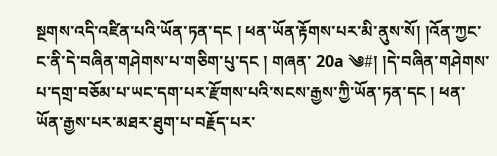སྔགས་འདི་འཛིན་པའི་ཡོན་ཏན་དང ། ཕན་ཡོན་རྟོགས་པར་མི་ནུས་སོ། །འོན་ཀྱང་ང་ནི་དེ་བཞིན་གཤེགས་པ་གཅིག་པུ་དང ། གཞན་ 20a ༄#། །དེ་བཞིན་གཤེགས་པ་དགྲ་བཅོམ་པ་ཡང་དག་པར་རྫོགས་པའི་སངས་རྒྱས་ཀྱི་ཡོན་ཏན་དང ། ཕན་ཡོན་རྒྱས་པར་མཐར་ཐུག་པ་བརྗོད་པར་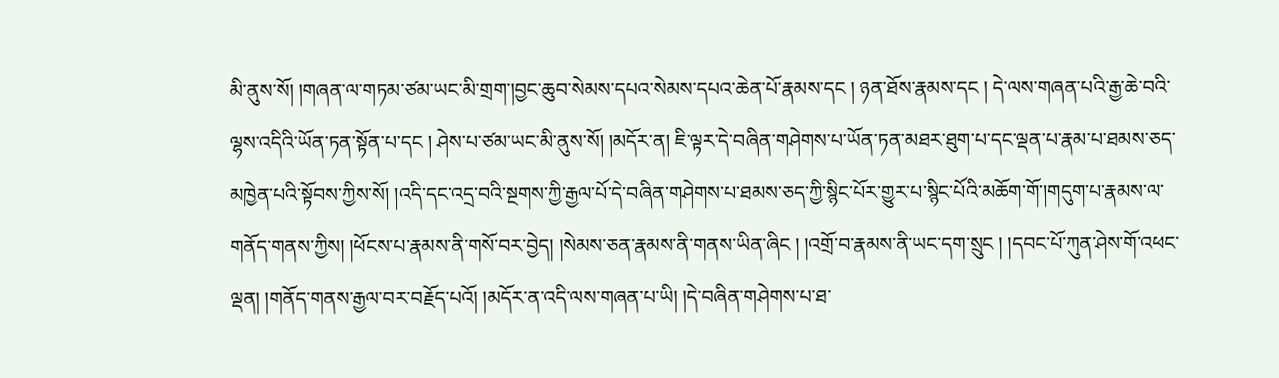མི་ནུས་སོ། །གཞན་ལ་གཏམ་ཙམ་ཡང་མི་གྲག་།བྱང་ཆུབ་སེམས་དཔའ་སེམས་དཔའ་ཆེན་པོ་རྣམས་དང ། ཉན་ཐོས་རྣམས་དང ། དེ་ལས་གཞན་པའི་རྒྱ་ཆེ་བའི་ལྷས་འདིའི་ཡོན་ཏན་སྟོན་པ་དང ། ཤེས་པ་ཙམ་ཡང་མི་ནུས་སོ། །མདོར་ན། ཇི་ལྟར་དེ་བཞིན་གཤེགས་པ་ཡོན་ཏན་མཐར་ཐུག་པ་དང་ལྡན་པ་རྣམ་པ་ཐམས་ཅད་མཁྱེན་པའི་སྟོབས་ཀྱིས་སོ། །འདི་དང་འདྲ་བའི་སྔགས་ཀྱི་རྒྱལ་པོ་དེ་བཞིན་གཤེགས་པ་ཐམས་ཅད་ཀྱི་སྙིང་པོར་གྱུར་པ་སྙིང་པོའི་མཆོག་གོ་།གདུག་པ་རྣམས་ལ་གནོད་གནས་ཀྱིས། །ཕོངས་པ་རྣམས་ནི་གསོ་བར་བྱེད། །སེམས་ཅན་རྣམས་ནི་གནས་ཡིན་ཞིང ། །འགྲོ་བ་རྣམས་ནི་ཡང་དག་སྲུང ། །དབང་པོ་ཀུན་ཤེས་གོ་འཕང་ལྡན། །གནོད་གནས་རྒྱལ་བར་བརྗོད་པའོ། །མདོར་ན་འདི་ལས་གཞན་པ་ཡི། །དེ་བཞིན་གཤེགས་པ་ཐ་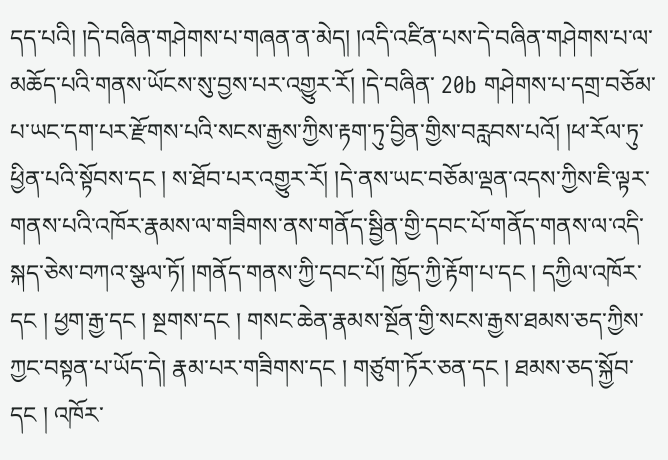དད་པའི། །དེ་བཞིན་གཤེགས་པ་གཞན་ན་མེད། །འདི་འཛིན་པས་དེ་བཞིན་གཤེགས་པ་ལ་མཆོད་པའི་གནས་ཡོངས་སུ་བྱས་པར་འགྱུར་རོ། །དེ་བཞིན་ 20b གཤེགས་པ་དགྲ་བཅོམ་པ་ཡང་དག་པར་རྫོགས་པའི་སངས་རྒྱས་ཀྱིས་རྟག་ཏུ་བྱིན་གྱིས་བརླབས་པའོ། །ཕ་རོལ་ཏུ་ཕྱིན་པའི་སྟོབས་དང ། ས་ཐོབ་པར་འགྱུར་རོ། །དེ་ནས་ཡང་བཅོམ་ལྡན་འདས་ཀྱིས་ཇི་ལྟར་གནས་པའི་འཁོར་རྣམས་ལ་གཟིགས་ནས་གནོད་སྦྱིན་གྱི་དབང་པོ་གནོད་གནས་ལ་འདི་སྐད་ཅེས་བཀའ་སྩལ་ཏོ། །གནོད་གནས་ཀྱི་དབང་པོ། ཁྱོད་ཀྱི་རྟོག་པ་དང ། དཀྱིལ་འཁོར་དང ། ཕྱག་རྒྱ་དང ། སྔགས་དང ། གསང་ཆེན་རྣམས་སྔོན་གྱི་སངས་རྒྱས་ཐམས་ཅད་ཀྱིས་ཀྱང་བསྟན་པ་ཡོད་དེ། རྣམ་པར་གཟིགས་དང ། གཙུག་ཏོར་ཅན་དང ། ཐམས་ཅད་སྐྱོབ་དང ། འཁོར་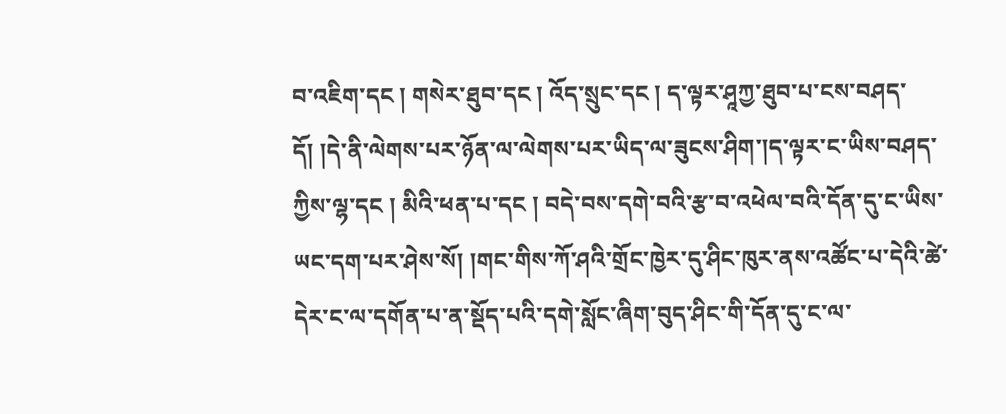བ་འཇིག་དང ། གསེར་ཐུབ་དང ། འོད་སྲུང་དང ། ད་ལྟར་ཤཱཀྱ་ཐུབ་པ་ངས་བཤད་དོ། །དེ་ནི་ལེགས་པར་ཉོན་ལ་ལེགས་པར་ཡིད་ལ་ཟུངས་ཤིག་།ད་ལྟར་ང་ཡིས་བཤད་ཀྱིས་ལྷ་དང ། མིའི་ཕན་པ་དང ། བདེ་བས་དགེ་བའི་རྩ་བ་འཕེལ་བའི་དོན་དུ་ང་ཡིས་ཡང་དག་པར་ཤེས་སོ། །གང་གིས་ཀོ་ཤའི་གྲོང་ཁྱེར་དུ་ཤིང་ཁུར་ནས་འཚོང་པ་དེའི་ཚེ་དེར་ང་ལ་དགོན་པ་ན་སྡོད་པའི་དགེ་སློང་ཞིག་བུད་ཤིང་གི་དོན་དུ་ང་ལ་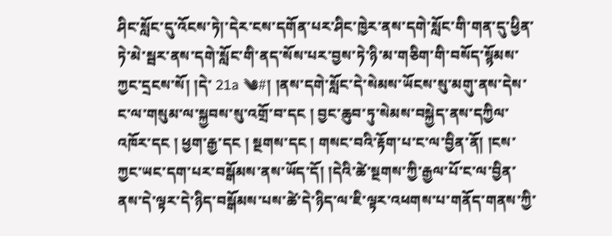ཤིང་སློང་དུ་འོངས་ཏེ།་དེར་ངས་དགོན་པར་ཤིང་ཁྱེར་ནས་དགེ་སློང་གི་གན་དུ་ཕྱིན་ཏེ་མེ་སྦར་ནས་དགེ་སློང་གི་ནད་སོས་པར་བྱས་ཏེ་ཉི་མ་གཅིག་གི་བསོད་སྙོམས་ཀྱང་དྲངས་སོ། །དེ་ 21a ༄#། །ནས་དགེ་སློང་དེ་སེམས་ཡོངས་སུ་མགུ་ནས་དེས་ང་ལ་གསུམ་ལ་སྐྱབས་སུ་འགྲོ་བ་དང ། བྱང་ཆུབ་ཏུ་སེམས་བསྐྱེད་ནས་དཀྱིལ་འཁོར་དང ། ཕྱག་རྒྱ་དང ། སྔགས་དང ། གསང་བའི་རྟོག་པ་ང་ལ་བྱིན་ནོ། །ངས་ཀྱང་ཡང་དག་པར་བསྒོམས་ནས་ཡོད་དོ། །དེའི་ཚེ་སྔགས་ཀྱི་རྒྱལ་པོ་ང་ལ་བྱིན་ནས་དེ་ལྟར་དེ་ཉིད་བསྒོམས་པས་ཚེ་དེ་ཉིད་ལ་ཇི་ལྟར་འཕགས་པ་གནོད་གནས་ཀྱི་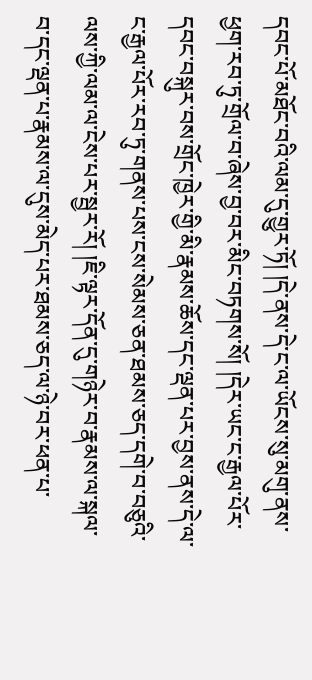དབང་པོ་མཐོང་བའི་ལམ་དུ་གྱུར་ཏོ། །དེ་ནས་དེ་ང་ལ་ཡོངས་སུ་མགུ་ནས་ཕྱག་རབ་ཏུ་གྲོལ་བ་ཞེས་བྱ་བར་མིང་བཏགས་སོ། །དེར་ཡང་ང་རྒྱལ་པོར་དབང་བསྐུར་བས་གྲོང་ཁྱེར་གྱི་མི་རྣམས་ཆོས་དང་ལྡན་པར་བྱས་ནས་དེ་ལ་ང་རྒྱལ་པོར་རབ་ཏུ་གནས་པས་ངས་སེམས་ཅན་ཐམས་ཅད་དགེ་བ་བཅུའི་ལས་ཀྱི་ལམ་ལ་ངེས་པར་སྦྱར་རོ། །ཇི་ལྟར་དོན་དུ་གཉེར་བ་རྣམས་ལ་སྐལ་བ་དང་ལྡན་པ་རྣམས་ལ་དུས་མེད་པར་ཐམས་ཅད་ལ་ཉེ་བར་ཕན་པ་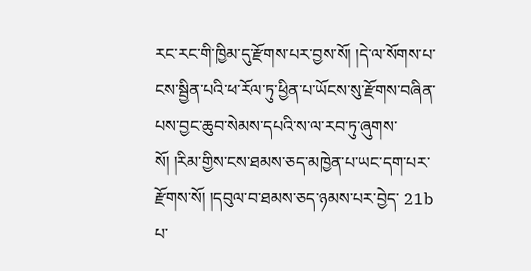རང་རང་གི་ཁྱིམ་དུ་རྫོགས་པར་བྱས་སོ། །དེ་ལ་སོགས་པ་ངས་སྦྱིན་པའི་ཕ་རོལ་ཏུ་ཕྱིན་པ་ཡོངས་སུ་རྫོགས་བཞིན་པས་བྱང་ཆུབ་སེམས་དཔའི་ས་ལ་རབ་ཏུ་ཞུགས་སོ། །རིམ་གྱིས་ངས་ཐམས་ཅད་མཁྱེན་པ་ཡང་དག་པར་རྫོགས་སོ། །དབུལ་བ་ཐམས་ཅད་ཉམས་པར་བྱེད་ 21b པ་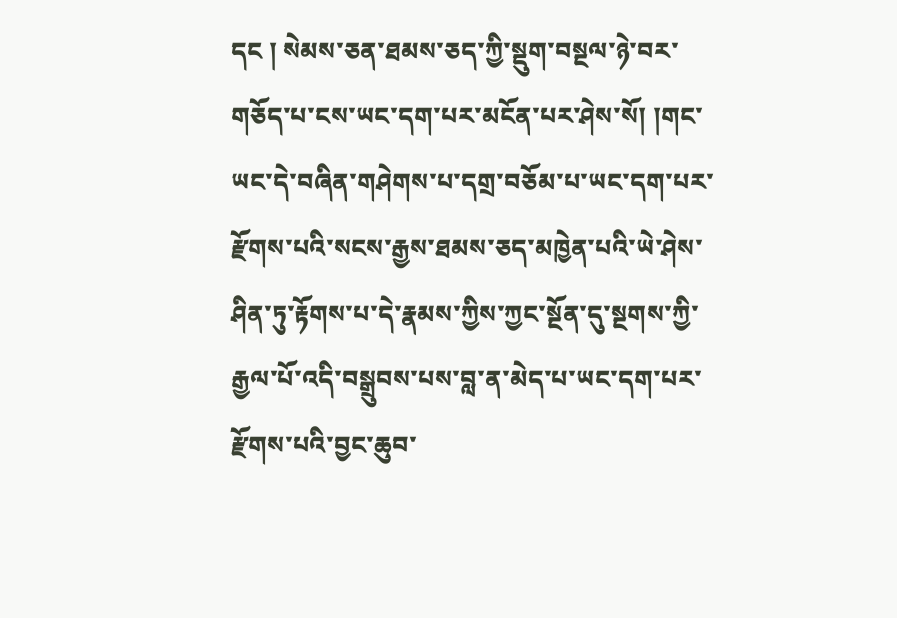དང ། སེམས་ཅན་ཐམས་ཅད་ཀྱི་སྡུག་བསྔལ་ཉེ་བར་གཅོད་པ་ངས་ཡང་དག་པར་མངོན་པར་ཤེས་སོ། །གང་ཡང་དེ་བཞིན་གཤེགས་པ་དགྲ་བཅོམ་པ་ཡང་དག་པར་རྫོགས་པའི་སངས་རྒྱས་ཐམས་ཅད་མཁྱེན་པའི་ཡེ་ཤེས་ཤིན་ཏུ་རྟོགས་པ་དེ་རྣམས་ཀྱིས་ཀྱང་སྔོན་དུ་སྔགས་ཀྱི་རྒྱལ་པོ་འདི་བསྒྲུབས་པས་བླ་ན་མེད་པ་ཡང་དག་པར་རྫོགས་པའི་བྱང་ཆུབ་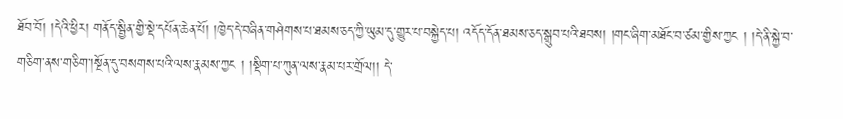ཐོབ་བོ། །དེའི་ཕྱིར། གནོད་སྦྱིན་གྱི་སྡེ་དཔོན་ཆེན་པོ། །ཁྱེད་དེ་བཞིན་གཤེགས་པ་ཐམས་ཅད་ཀྱི་ཡུམ་དུ་གྱུར་པ་བསྐྱེད་པ། འདོད་དོན་ཐམས་ཅད་སྒྲུབ་པའི་ཐབས། །གང་ཞིག་མཐོང་བ་ཙམ་གྱིས་ཀྱང ། །དེ་ནི་སྐྱེ་བ་གཅིག་ནས་གཅིག་།སྔོན་དུ་བསགས་པའི་ལས་རྣམས་ཀྱང ། །སྡིག་པ་ཀུན་ལས་རྣམ་པར་གྲོལ།། དེ་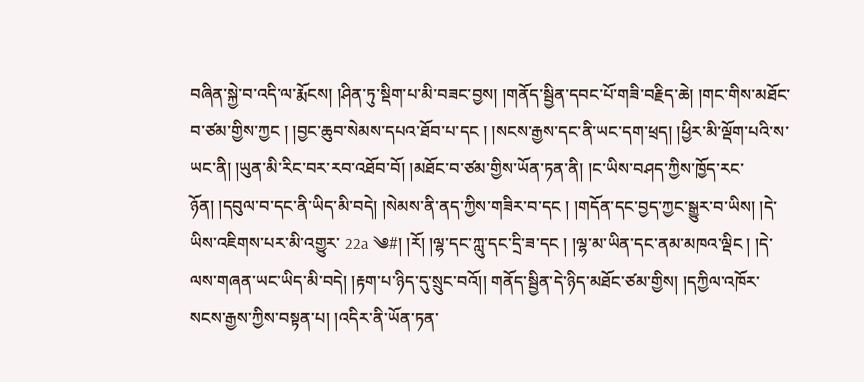བཞིན་སྐྱེ་བ་འདི་ལ་རྨོངས། །ཤིན་ཏུ་སྡིག་པ་མི་བཟང་བྱས། །གནོད་སྦྱིན་དབང་པོ་གཟི་བརྗིད་ཆེ། །གང་གིས་མཐོང་བ་ཙམ་གྱིས་ཀྱང ། །བྱང་ཆུབ་སེམས་དཔའ་ཐོབ་པ་དང ། །སངས་རྒྱས་དང་ནི་ཡང་དག་ཕྲད། །ཕྱིར་མི་ལྡོག་པའི་ས་ཡང་ནི། །ཡུན་མི་རིང་བར་རབ་འཐོབ་བོ། །མཐོང་བ་ཙམ་གྱིས་ཡོན་ཏན་ནི། །ང་ཡིས་བཤད་ཀྱིས་ཁྱོད་རང་ཉོན། །དབུལ་བ་དང་ནི་ཡིད་མི་བདེ། །སེམས་ནི་ནད་ཀྱིས་གཟིར་བ་དང ། །གདོན་དང་བྱད་ཀྱང་སྒྱུར་བ་ཡིས། །དེ་ཡིས་འཇིགས་པར་མི་འགྱུར་ 22a ༄#། །རོ། །ལྷ་དང་ཀླུ་དང་དྲི་ཟ་དང ། །ལྷ་མ་ཡིན་དང་ནམ་མཁའ་ལྡིང ། །དེ་ལས་གཞན་ཡང་ཡིད་མི་བདེ། །རྟག་པ་ཉིད་དུ་སྲུང་བའོ།། གནོད་སྦྱིན་དེ་ཉིད་མཐོང་ཙམ་གྱིས། །དཀྱིལ་འཁོར་སངས་རྒྱས་ཀྱིས་བསྟན་པ། །འདིར་ནི་ཡོན་ཏན་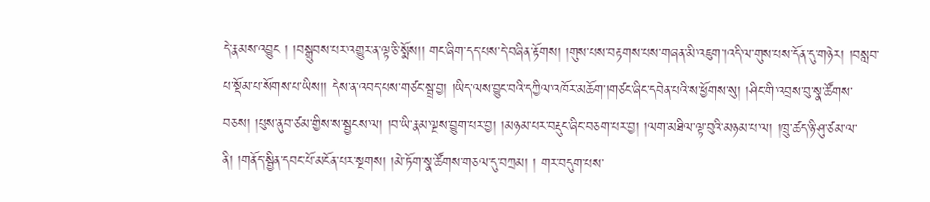དེ་རྣམས་འབྱུང ། །བསྒྲུབས་པར་འགྱུར་ན་ལྟ་ཅི་སྨོས།། གང་ཞིག་དད་པས་དེ་བཞིན་རྟོགས། །གུས་པས་བརྟགས་པས་གཞན་མི་འཇུག་།འདི་ལ་གུས་པས་དོན་དུ་གཉེར། །བསླབ་པ་སྡོམ་པ་སོགས་པ་ཡིས།། དེས་ན་འབད་པས་གཙང་སྦྲ་བྱ། །ཡིད་ལས་བྱུང་བའི་དཀྱིལ་འཁོར་མཆོག་།གཙང་ཞིང་དབེན་པའི་ས་ཕྱོགས་སུ། །ཤིང་གི་འབྲས་བུ་སྣ་ཚོགས་བཅས། །པུས་ནུབ་ཙམ་གྱིས་ས་སྦྱངས་ལ། །བ་ཡི་རྣམ་ལྔས་བྱུག་པར་བྱ། །མཉམ་པར་བརྡུང་ཞིང་བཅག་པར་བྱ། །ལག་མཐིལ་ལྟ་བུའི་མཉམ་པ་ལ། །ཁྲུ་ཚད་ཉི་ཤུ་ཙམ་ལ་ནི། །གནོད་སྦྱིན་དབང་པོ་མངོན་པར་སྔགས། །མེ་ཏོག་སྣ་ཚོགས་གཅལ་དུ་བཀྲམ། ། གར་བདུག་པས་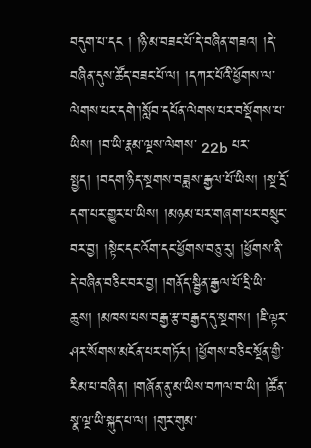བདུག་པ་དང ། །ཉི་མ་བཟང་པོ་དེ་བཞིན་གཟའ། །དེ་བཞིན་དུས་ཚོད་བཟང་པོ་ལ། །དཀར་པོའི་ཕྱོགས་ལ་ལེགས་པར་དགེ་།སློབ་དཔོན་ལེགས་པར་བསྡོགས་པ་ཡིས། །བ་ཡི་རྣམ་ལྔས་ལེགས་ 22b པར་སྤྱད། །བདག་ཉིད་སྔགས་བཟླས་རྒྱལ་པོ་ཡིས། །སྔ་དྲོ་དག་པར་གྱུར་པ་ཡིས། །མཉམ་པར་གཞག་པར་བསྲུང་བར་བྱ། །སྟེང་དང་འོག་དང་ཕྱོགས་བཅུ་རུ། །ཕྱོགས་ནི་དེ་བཞིན་བཅིང་བར་བྱ། །གནོད་སྦྱིན་རྒྱལ་པོ་དྲི་ཡི་ཆུས། །མཁས་པས་བརྒྱ་རྩ་བརྒྱད་དུ་སྔགས། །ཇི་ལྟར་ཤར་སོགས་མངོན་པར་གཏོར། །ཕྱོགས་བཅིང་སྔོན་གྱི་རིམ་པ་བཞིན། །གཞོན་ནུ་མ་ཡིས་བཀལ་བ་ཡི། །ཚོན་སྣ་ལྔ་ཡི་སྐུད་པ་ལ། །གུར་གུམ་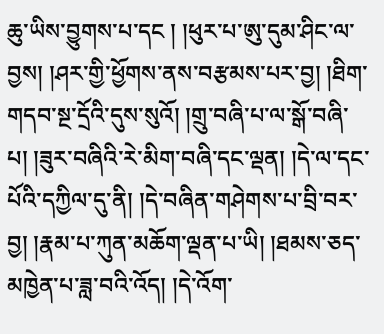ཆུ་ཡིས་བྱུགས་པ་དང ། །ཕུར་པ་ཨུ་དུམ་ཤིང་ལ་བྱས། །ཤར་གྱི་ཕྱོགས་ནས་བརྩམས་པར་བྱ། །ཐིག་གདབ་སྔ་དྲོའི་དུས་སུའོ། །གྲུ་བཞི་པ་ལ་སྒོ་བཞི་པ། །ཟུར་བཞིའི་རེ་མིག་བཞི་དང་ལྡན། །དེ་ལ་དང་པོའི་དཀྱིལ་དུ་ནི། །དེ་བཞིན་གཤེགས་པ་བྲི་བར་བྱ། །རྣམ་པ་ཀུན་མཆོག་ལྡན་པ་ཡི། །ཐམས་ཅད་མཁྱེན་པ་ཟླ་བའི་འོད། །དེ་འོག་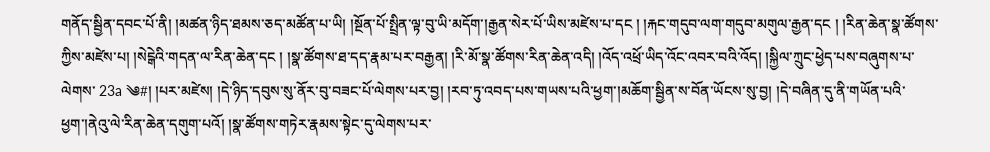གནོད་སྦྱིན་དབང་པོ་ནི། །མཚན་ཉིད་ཐམས་ཅད་མཚོན་པ་ཡི། །སྔོན་པོ་སྤྲིན་ལྟ་བུ་ཡི་མདོག་།རྒྱན་སེར་པོ་ཡིས་མཛེས་པ་དང ། །རྐང་གདུབ་ལག་གདུབ་མགུལ་རྒྱན་དང ། །རིན་ཆེན་སྣ་ཚོགས་ཀྱིས་མཛེས་པ། །སེངྒེའི་གདན་ལ་རིན་ཆེན་དང ། །སྣ་ཚོགས་ཐ་དད་རྣམ་པར་བརྒྱན། །རི་མོ་སྣ་ཚོགས་རིན་ཆེན་འདི། །འོད་འཕྲོ་ཡིད་འོང་འབར་བའི་འོད། །སྐྱིལ་ཀྲུང་ཕྱེད་པས་བཞུགས་པ་ལེགས་ 23a ༄#། །པར་མཛེས། །དེ་ཉིད་དབུས་སུ་ནོར་བུ་བཟང་པོ་ལེགས་པར་བྱ། །རབ་ཏུ་འབད་པས་གཡས་པའི་ཕྱག་།མཆོག་སྦྱིན་ས་བོན་ཡོངས་སུ་བྱ། །དེ་བཞིན་དུ་ནི་གཡོན་པའི་ཕྱག་།ནེའུ་ལེ་རིན་ཆེན་དགུག་པའོ། །སྣ་ཚོགས་གཏེར་རྣམས་སྟེང་དུ་ལེགས་པར་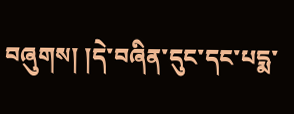བཞུགས། །དེ་བཞིན་དུང་དང་པདྨ་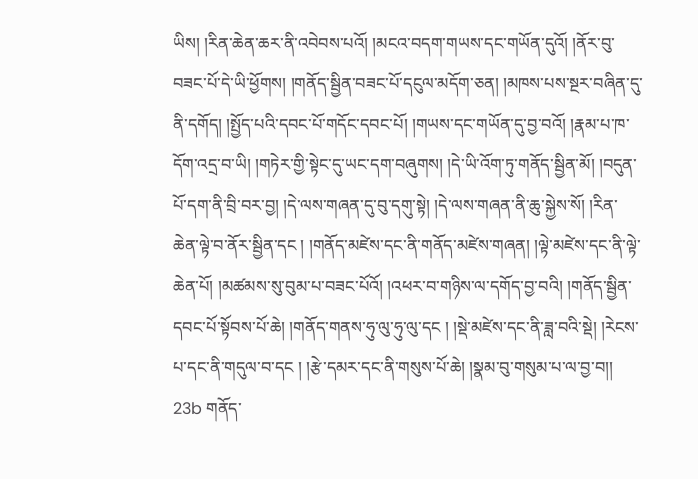ཡིས། །རིན་ཆེན་ཆར་ནི་འབེབས་པའོ། །མངའ་བདག་གཡས་དང་གཡོན་དུའོ། །ནོར་བུ་བཟང་པོ་དེ་ཡི་ཕྱོགས། །གནོད་སྦྱིན་བཟང་པོ་དངུལ་མདོག་ཅན། །མཁས་པས་སྔར་བཞིན་དུ་ནི་དགོད། །སྤྱོད་པའི་དབང་པོ་གདོང་དབང་པོ། །གཡས་དང་གཡོན་དུ་བྱ་བའོ། །རྣམ་པ་ཁ་དོག་འདྲ་བ་ཡི། །གཏེར་གྱི་སྟེང་དུ་ཡང་དག་བཞུགས། །དེ་ཡི་འོག་ཏུ་གནོད་སྦྱིན་མོ། །བདུན་པོ་དག་ནི་བྲི་བར་བྱ། །དེ་ལས་གཞན་དུ་བུ་དགུ་སྟེ། །དེ་ལས་གཞན་ནི་ཆུ་སྐྱེས་སོ། །རིན་ཆེན་ལྟེ་བ་ནོར་སྦྱིན་དང ། །གནོད་མཛེས་དང་ནི་གནོད་མཛེས་གཞན། །ལྟེ་མཛེས་དང་ནི་ལྟེ་ཆེན་པོ། །མཚམས་སུ་བུམ་པ་བཟང་པོའོ། །འཕར་བ་གཉིས་ལ་དགོད་བྱ་བའི། །གནོད་སྦྱིན་དབང་པོ་སྟོབས་པོ་ཆེ། །གནོད་གནས་ཧུ་ལུ་ཧུ་ལུ་དང ། །སྡེ་མཛེས་དང་ནི་ཟླ་བའི་སྡེ། །རེངས་པ་དང་ནི་གདུལ་བ་དང ། །རྩེ་དམར་དང་ནི་གསུས་པོ་ཆེ། །སྣམ་བུ་གསུམ་པ་ལ་བྱ་བ།། 23b གནོད་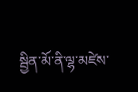སྦྱིན་མོ་ནི་ལྷ་མཛེས་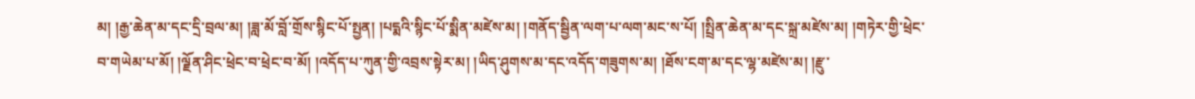མ། །རྒྱ་ཆེན་མ་དང་དྲི་བྲལ་མ། །ཟླ་མོ་བློ་གྲོས་སྙིང་པོ་སྤྱན། །པདྨའི་སྙིང་པོ་སྨིན་མཛེས་མ། །གནོད་སྦྱིན་ལག་པ་ལག་མང་ས་པོ། །སྤྲིན་ཆེན་མ་དང་སྐྲ་མཛེས་མ། །གཏེར་གྱི་ཕྲེང་བ་གཡེམ་པ་མོ། །ལྗོན་ཤིང་ཕྲེང་བ་ཕྲེང་བ་མོ། །འདོད་པ་ཀུན་གྱི་འབྲས་སྟེར་མ། །ཡིད་ཤུགས་མ་དང་འདོད་གཟུགས་མ། །ཐོས་ངག་མ་དང་ལྷ་མཛེས་མ། །རྫུ་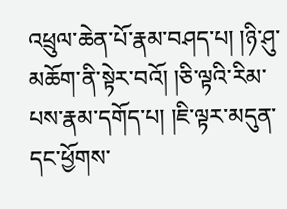འཕྲུལ་ཆེན་པོ་རྣམ་བཤད་པ། །ཉི་ཤུ་མཆོག་ནི་སྟེར་བའོ། །ཅི་ལྟའི་རིམ་པས་རྣམ་དགོད་པ། །ཇི་ལྟར་མདུན་དང་ཕྱོགས་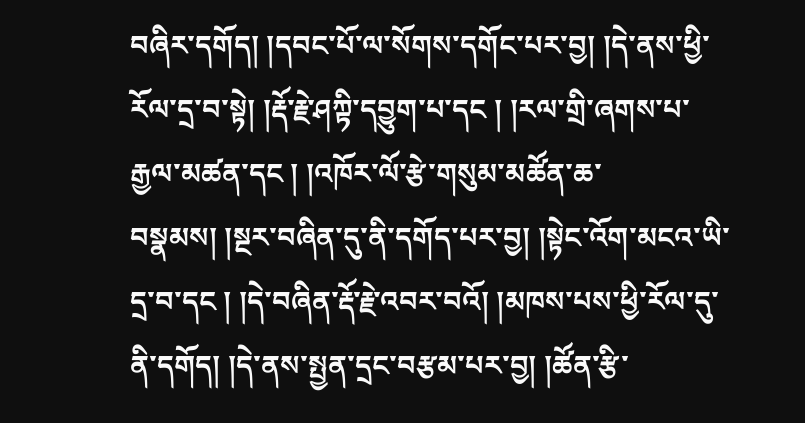བཞིར་དགོད། །དབང་པོ་ལ་སོགས་དགོང་པར་བྱ། །དེ་ནས་ཕྱི་རོལ་དྲ་བ་སྟེ། །རྡོ་རྗེ་ཤཀྟི་དབྱུག་པ་དང ། །རལ་གྲི་ཞགས་པ་རྒྱལ་མཚན་དང ། །འཁོར་ལོ་རྩེ་གསུམ་མཚོན་ཆ་བསྣམས། །སྔར་བཞིན་དུ་ནི་དགོད་པར་བྱ། །སྟེང་འོག་མངའ་ཡི་དྲ་བ་དང ། །དེ་བཞིན་རྡོ་རྗེ་འབར་བའོ། །མཁས་པས་ཕྱི་རོལ་དུ་ནི་དགོད། །དེ་ནས་སྤྱན་དྲང་བརྩམ་པར་བྱ། །ཚོན་རྩི་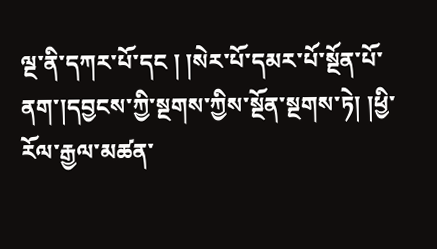ལྔ་ནི་དཀར་པོ་དང ། །སེར་པོ་དམར་པོ་སྔོན་པོ་ནག་།དབྱངས་ཀྱི་སྔགས་ཀྱིས་སྔོན་སྔགས་ཏེ། །ཕྱི་རོལ་རྒྱལ་མཚན་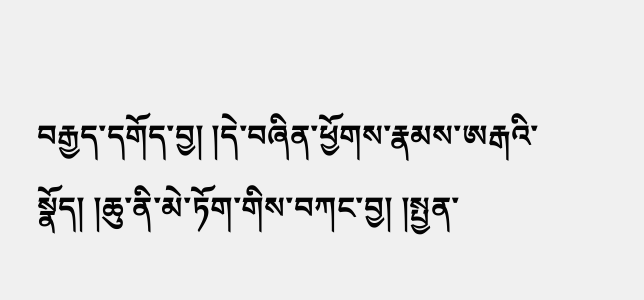བརྒྱད་དགོད་བྱ། །དེ་བཞིན་ཕྱོགས་རྣམས་ཨརྒའི་སྣོད། །ཆུ་ནི་མེ་ཏོག་གིས་བཀང་བྱ། །སྤྱན་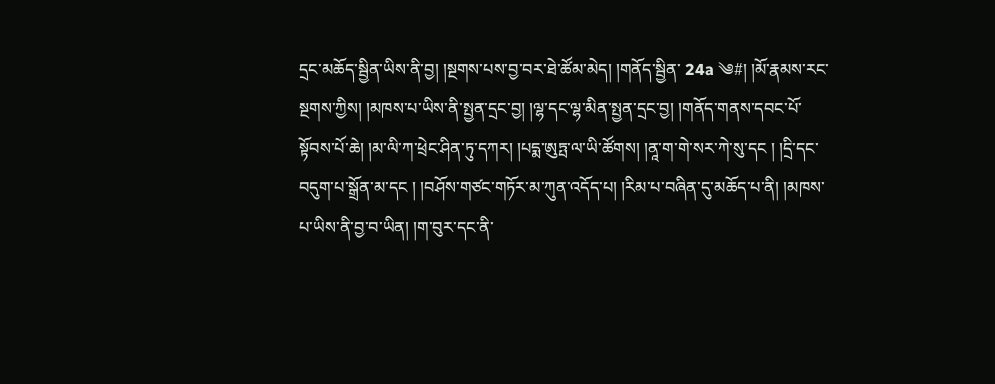དྲང་མཆོད་སྦྱིན་ཡིས་ནི་བྱ། །སྔགས་པས་བྱ་བར་ཐེ་ཚོམ་མེད། །གནོད་སྦྱིན་ 24a ༄#། །མོ་རྣམས་རང་སྔགས་ཀྱིས། །མཁས་པ་ཡིས་ནི་སྤྱན་དྲང་བྱ། །ལྷ་དང་ལྷ་མིན་སྤྱན་དྲང་བྱ། །གནོད་གནས་དབང་པོ་སྟོབས་པོ་ཆེ། །མ་ལི་ཀ་ཕྲེང་ཤིན་ཏུ་དཀར། །པདྨ་ཨུཏྤ་ལ་ཡི་ཚོགས། །ནཱ་ག་གེ་སར་ཀེ་སུ་དང ། །དྲི་དང་བདུག་པ་སྒྲོན་མ་དང ། །བཤོས་གཙང་གཏོར་མ་ཀུན་འདོད་པ། །རིམ་པ་བཞིན་དུ་མཆོད་པ་ནི། །མཁས་པ་ཡིས་ནི་བྱ་བ་ཡིན། །ག་བུར་དང་ནི་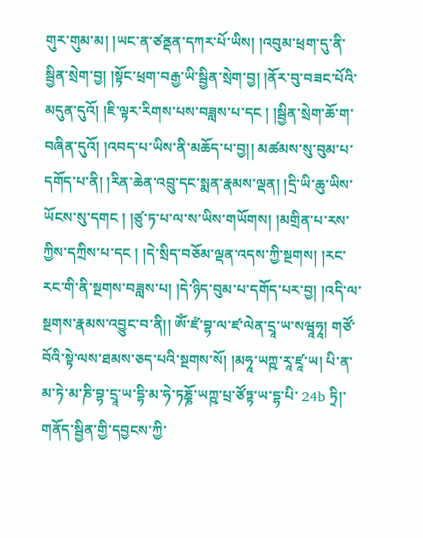གུར་གུམ་མ། །ཡང་ན་ཙནྡན་དཀར་པོ་ཡིས། །འབུམ་ཕྲག་དུ་ནི་སྦྱིན་སྲེག་བྱ། །སྟོང་ཕྲག་བརྒྱ་ཡི་སྦྱིན་སྲེག་བྱ། །ནོར་བུ་བཟང་པོའི་མདུན་དུའོ། །ཇི་ལྟར་རིགས་པས་བཟླས་པ་དང ། །སྦྱིན་སྲེག་ཆོ་ག་བཞིན་དུའོ། །འབད་པ་ཡིས་ནི་མཆོད་པ་བྱ།། མཚམས་སུ་བུམ་པ་དགོད་པ་ནི། །རིན་ཆེན་འབྲུ་དང་སྨན་རྣམས་ལྡན། །དྲི་ཡི་ཆུ་ཡིས་ཡོངས་སུ་དགང ། །ཙུ་ཏ་པ་ལ་ས་ཡིས་གཡོགས། །མགྲིན་པ་རས་ཀྱིས་དཀྲིས་པ་དང ། །དེ་སྲིད་བཅོམ་ལྡན་འདས་ཀྱི་སྔགས། །རང་རང་གི་ནི་སྔགས་བཟླས་པ། །དེ་ཉིད་བུམ་པ་དགོད་པར་བྱ། །འདི་ལ་སྔགས་རྣམས་འབྱུང་བ་ནི།། ཨོཾ་ཛཾ་བྷ་ལ་ཛ་ལེན་དྲཱ་ཡ་སཝཱཧཱ། གཙོ་བོའི་སྟེ་ལས་ཐམས་ཅད་པའི་སྔགས་སོ། །མཧཱ་ཡཀྵ་རཱ་ཛཱ་ཡ། པི་ན་མ་ཏེ་མ་ཎི་བྷ་དྲཱ་ཡ་དྷི་མ་ཧེ་ཏཎྞོ་ཡཀྵ་པྲ་ཙོཏྟ་ཡ་དྷ་པི་ 24b ཏྲི།་གནོད་སྦྱིན་གྱི་དབྱངས་ཀྱི་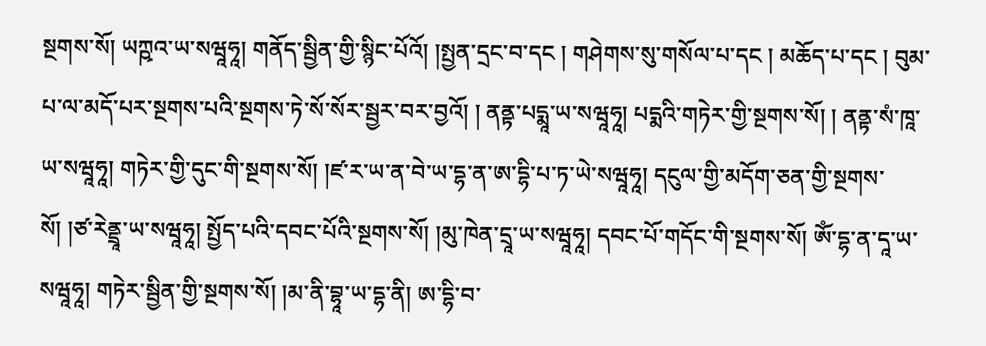སྔགས་སོ། ཡཀྵའ་ཡ་སཝཱཧཱ། གནོད་སྦྱིན་གྱི་སྙིང་པོའོ། །སྤྱན་དྲང་བ་དང ། གཤེགས་སུ་གསོལ་པ་དང ། མཆོད་པ་དང ། བུམ་པ་ལ་མདོ་པར་སྔགས་པའི་སྔགས་ཏེ་སོ་སོར་སྦྱར་བར་བྱའོ། ། ནནྟ་པདྨཱ་ཡ་སཝཱཧཱ། པདྨའི་གཏེར་གྱི་སྔགས་སོ། ། ནནྟ་སཾ་ཁཱ་ཡ་སཝཱཧཱ། གཏེར་གྱི་དུང་གི་སྔགས་སོ། །ཛ་ར་ཡ་ན་བེ་ཡ་དྷ་ན་ཨ་དྷི་པ་ཏ་ཡེ་སཝཱཧཱ། དངུལ་གྱི་མདོག་ཅན་གྱི་སྔགས་སོ། །ཙ་རེནྡྲཱ་ཡ་སཝཱཧཱ། སྤྱོད་པའི་དབང་པོའི་སྔགས་སོ། །མུ་ཁེན་དྲཱ་ཡ་སཝཱཧཱ། དབང་པོ་གདོང་གི་སྔགས་སོ། ཨོཾ་དྷ་ན་དཱ་ཡ་སཝཱཧཱ། གཏེར་སྦྱིན་གྱི་སྔགས་སོ། །མ་ནི་བྷཱ་ཡ་དྷ་ནི། ཨ་དྷི་བ་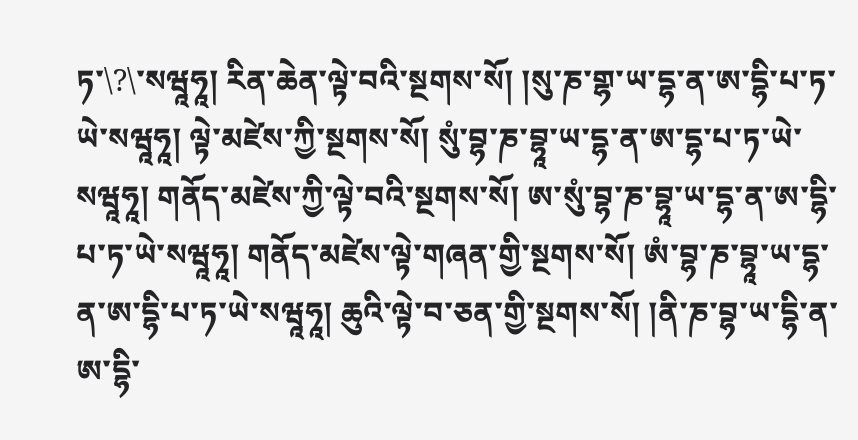ཏ་\?\་སཝཱཧཱ། རིན་ཆེན་ལྟེ་བའི་སྔགས་སོ། །སུ་ཎ་གྷ་ཡ་དྷ་ན་ཨ་དྷི་པ་ཏ་ཡེ་སཝཱཧཱ། ལྟེ་མཛེས་ཀྱི་སྔགས་སོ། སུཾ་བྷ་ཎ་བྷཱ་ཡ་དྷ་ན་ཨ་དྷ་པ་ཏ་ཡེ་སཝཱཧཱ། གནོད་མཛེས་ཀྱི་ལྟེ་བའི་སྔགས་སོ། ཨ་སུཾ་བྷ་ཎ་བྷཱ་ཡ་དྷ་ན་ཨ་དྷི་པ་ཏ་ཡེ་སཝཱཧཱ། གནོད་མཛེས་ལྟེ་གཞན་གྱི་སྔགས་སོ། ཨཾ་བྷ་ཎ་བྷཱ་ཡ་དྷ་ན་ཨ་དྷི་པ་ཏ་ཡེ་སཝཱཧཱ། ཆུའི་ལྟེ་བ་ཅན་གྱི་སྔགས་སོ། །ནི་ཎ་བྷ་ཡ་དྷི་ན་ཨ་དྷི་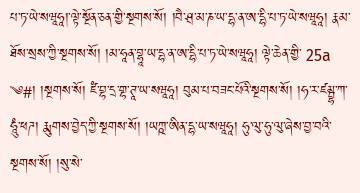པ་ཏ་ཡེ་སཝཱཧཱ།་ལྟེ་སྔོན་ཅན་གྱི་སྔགས་སོ། །བཻ་ཤྲ་མ་ཎ་ཡ་དྷ་ན་ཨ་དྷི་པ་ཏ་ཡེ་སཝཱཧཱ། རྣམ་ཐོས་སྲས་ཀྱི་སྔགས་སོ། །མ་ཧཱན་བྷཱ་ཡ་དྷ་ན་ཨ་དྷི་པ་ཏ་ཡེ་སཝཱཧཱ། ལྟེ་ཆེན་གྱི་ 25a ༄#། །སྔགས་སོ། ཛཾ་བྷ་དྲ་གྷ་ཊཱ་ཡ་སཝཱཧཱ། བུམ་པ་བཟང་པོའི་སྔགས་སོ། །ཧ་ར་ཛམྦྷ་ཀ་ཧཱུཾ་ཕཌ། རྨུགས་བྱེད་ཀྱི་སྔགས་སོ། །ཡཀྵ་ཨིན་དྷ་ཡ་སཝཱཧཱ། ཧུ་ལུ་ཧུ་ལུ་ཞེས་བྱ་བའི་སྔགས་སོ། །སུ་སེ་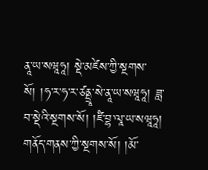ནཱ་ཡ་སཝཱཧཱ། སྡེ་མཛེས་ཀྱི་སྔགས་སོ། །ཧ་ར་ཧ་ར་ཙནྡྲཱ་སེ་ནཱ་ཡ་སཝཱཧཱ། ཟླ་བ་སྡེའི་སྔགས་སོ། །ཛཾ་བྷ་ལཱ་ཡ་སཝཱཧཱ། གནོད་གནས་ཀྱི་སྔགས་སོ། །མོ་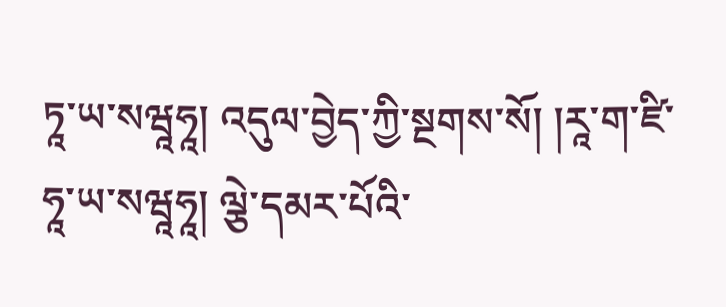ཏཱ་ཡ་སཝཱཧཱ། འདུལ་བྱེད་ཀྱི་སྔགས་སོ། །རཱ་ག་ཛི་ཧཱ་ཡ་སཝཱཧཱ། ལྕེ་དམར་པོའི་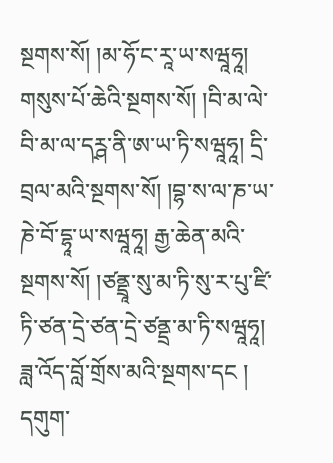སྔགས་སོ། །མ་ཧོ་ང་རཱ་ཡ་སཝཱཧཱ། གསུས་པོ་ཆེའི་སྔགས་སོ། །བི་མ་ལེ་བི་མ་ལ་དཪྴ་ནི་ཨ་ཡ་ཏི་སཝཱཧཱ། དྲི་བྲལ་མའི་སྔགས་སོ། །བྷ་ས་ལ་ཎ་ཡ་ཎེ་བོ་དྷཱ་ཡ་སཝཱཧཱ། རྒྱ་ཆེན་མའི་སྔགས་སོ། །ཙནྡྲཱ་སུ་མ་ཏི་སུ་ར་པུ་ཛི་ཏི་ཙན་དྲེ་ཙན་དྲེ་ཙནྡྲ་མ་ཏི་སཝཱཧཱ། ཟླ་འོད་བློ་གྲོས་མའི་སྔགས་དང ། དགུག་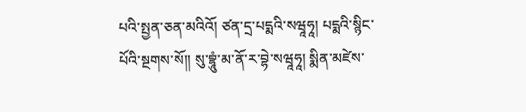པའི་སྤྱན་ཅན་མའིའོ། ཙན་དྲ་པདྨའི་སཝཱཧཱ། པདྨའི་སྙིང་པོའི་སྔགས་སོ།། སུ་བྷཱུཾ་མ་ནོ་ར་བྷེ་སཝཱཧཱ། སྨིན་མཛེས་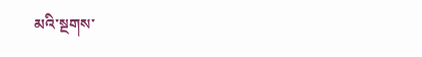མའི་སྔགས་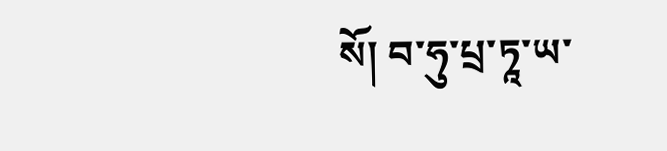སོ། བ་ཧུ་པྲ་ཏཱ་ཡ་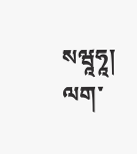སཝཱཧཱ། ལག་